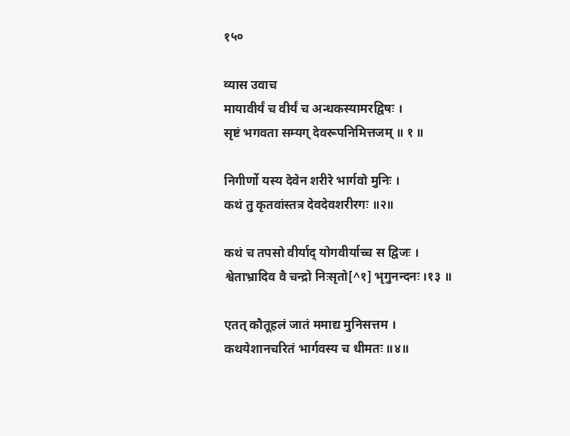१५०

व्यास उवाच
मायावीर्यं च वीर्यं च अन्धकस्यामरद्विषः ।
सृष्टं भगवता सम्यग् देवरूपनिमित्तजम् ॥ १ ॥

निगीर्णो यस्य देवेन शरीरे भार्गवो मुनिः ।
कथं तु कृतवांस्तत्र देवदेवशरीरगः ॥२॥

कथं च तपसो वीर्याद् योगवीर्याच्च स द्विजः ।
श्वेताभ्रादिव वै चन्द्रो निःसृतो[^१] भृगुनन्दनः ।१३ ॥

एतत् कौतूहलं जातं ममाद्य मुनिसत्तम ।
कथयेशानचरितं भार्गवस्य च धीमतः ॥४॥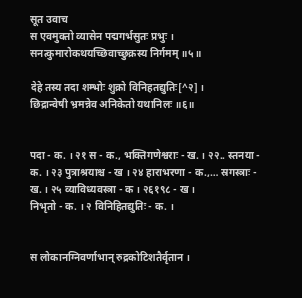सूत उवाच
स एवमुक्तो व्यासेन पद्मगर्भसुतः प्रभुः ।
सनत्कुमारोकथयच्छिवाच्छुक्रस्य निर्गमम् ॥५॥

देहे तस्य तदा शम्भोः शुक्रो विनिहतद्युतिः[^२] ।
छिद्रान्वेषी भ्रमन्नेव अनिकेतो यथानिलः ॥६॥


पदा - क. । २१ स - क., भक्तिगणेश्वराः - ख. । २२.. स्तनया - क. । २३ पुत्राश्रयाश्च - ख । २४ हाराभरणा - क.,… स्रगस्त्राः - ख. । २५ व्याविध्यवस्त्रा - क । २६१९८ - ख ।
निभृतो - क. । २ विनिहितद्युतिः - क. ।


स लोकानग्निवर्णाभान् रुद्रकोटिशतैर्वृतान ।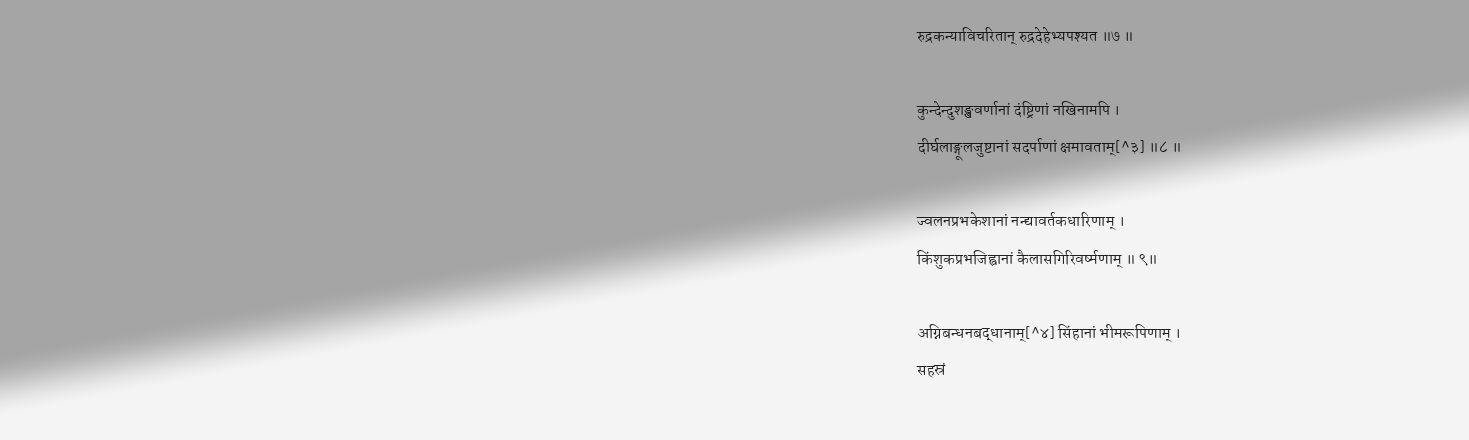रुद्रकन्याविचरितान् रुद्रदेहेभ्यपश्यत ॥७ ॥

कुन्देन्दुशङ्खवर्णानां दंष्ट्रिणां नखिनामपि ।
दीर्घलाङ्गूलजुष्टानां सदर्पाणां क्षमावताम्[^३] ॥८ ॥

ज्वलनप्रभकेशानां नन्द्यावर्तकधारिणाम् ।
किंशुकप्रभजिह्वानां कैलासगिरिवर्ष्मणाम् ॥ ९॥

अग्निबन्धनबद्धानाम्[^४] सिंहानां भीमरूपिणाम् ।
सहस्रं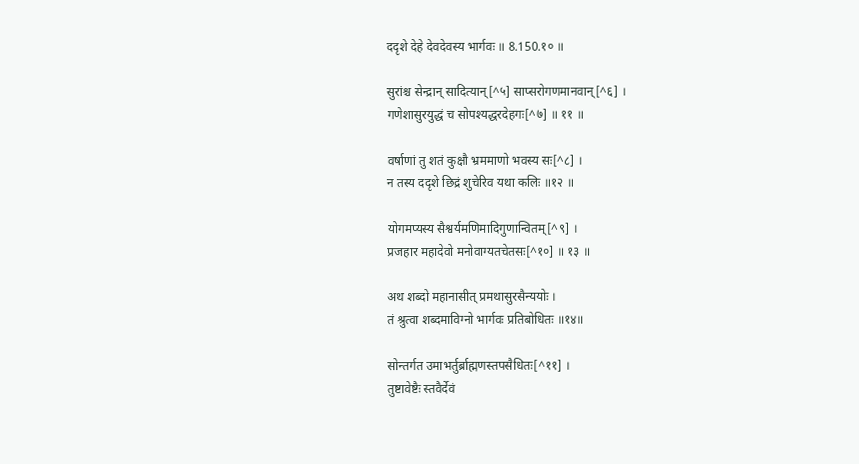ददृशे देहे देवदेवस्य भार्गवः ॥ 8.150.१० ॥

सुरांश्च सेन्द्रान् सादित्यान्[^५] साप्सरोगणमानवान्[^६] ।
गणेशासुरयुद्धं च सोपश्यद्धरदेहगः[^७] ॥ ११ ॥

वर्षाणां तु शतं कुक्षौ भ्रममाणो भवस्य सः[^८] ।
न तस्य ददृशे छिद्रं शुचेरिव यथा कलिः ॥१२ ॥

योगमप्यस्य सैश्वर्यमणिमादिगुणान्वितम्[^९] ।
प्रजहार महादेवो मनोवाग्यतचेतसः[^१०] ॥ १३ ॥

अथ शब्दो महानासीत् प्रमथासुरसैन्ययोः ।
तं श्रुत्वा शब्दमाविग्नो भार्गवः प्रतिबोधितः ॥१४॥

सोन्तर्गत उमाभर्तुर्ब्राह्मणस्तपसैधितः[^११] ।
तुष्टावेष्टैः स्तवैर्देवं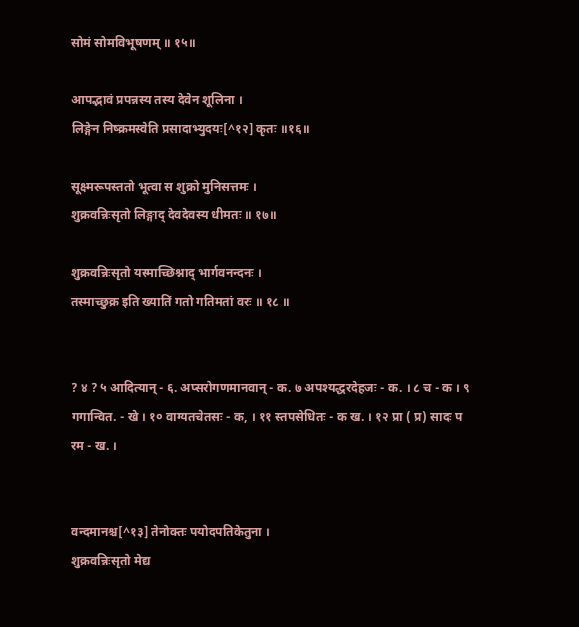सोमं सोमविभूषणम् ॥ १५॥

आपद्भावं प्रपन्नस्य तस्य देवेन शूलिना ।
लिङ्गेन निष्क्रमस्वेति प्रसादाभ्युदयः[^१२] कृतः ॥१६॥

सूक्ष्मरूपस्ततो भूत्वा स शुक्रो मुनिसत्तमः ।
शुक्रवन्निःसृतो लिङ्गाद् देवदेवस्य धीमतः ॥ १७॥

शुक्रवन्निःसृतो यस्माच्छिश्नाद् भार्गवनन्दनः ।
तस्माच्छुक्र इति ख्यातिं गतो गतिमतां वरः ॥ १८ ॥


? ४ ? ५ आदित्यान् - ६. अप्सरोगणमानवान् - क. ७ अपश्यद्धरदेहजः - क. । ८ च - क । ९ गगान्वित. - खे । १० वाग्यतचेतसः - क, । ११ स्तपसेधितः - क ख. । १२ प्रा ( प्र) सादः प रम - ख. ।


वन्दमानश्च[^१३] तेनोक्तः पयोदपतिकेतुना ।
शुक्रवन्निःसृतो मेद्य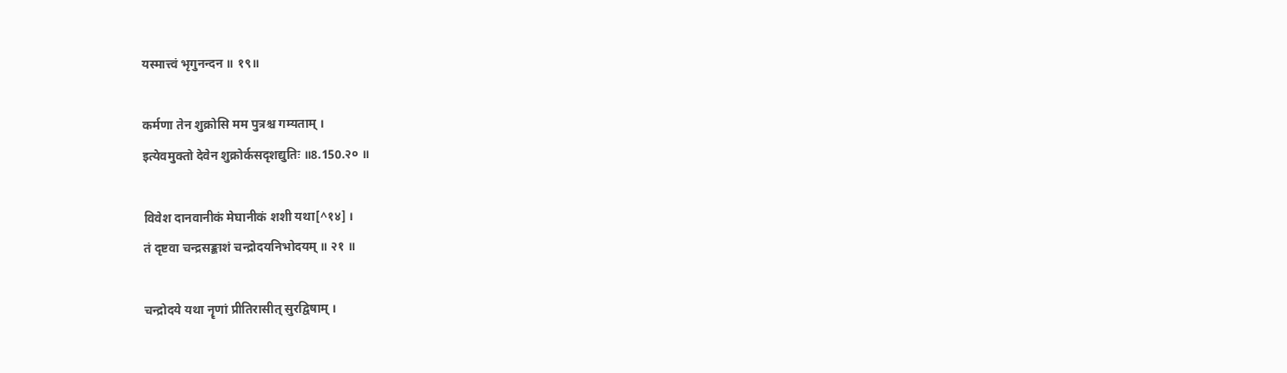यस्मात्त्वं भृगुनन्दन ॥ १९॥

कर्मणा तेन शुक्रोसि मम पुत्रश्च गम्यताम् ।
इत्येवमुक्तो देवेन शुक्रोर्कसदृशद्युतिः ॥8.150.२० ॥

विवेश दानवानीकं मेघानीकं शशी यथा[^१४] ।
तं दृष्टवा चन्द्रसङ्काशं चन्द्रोदयनिभोदयम् ॥ २१ ॥

चन्द्रोदये यथा नॄणां प्रीतिरासीत् सुरद्विषाम् ।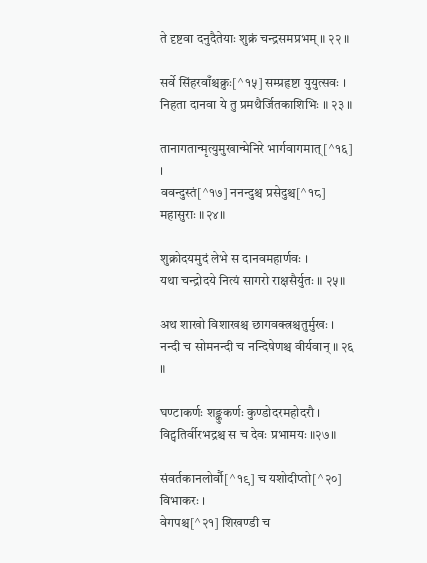ते दृष्टवा दनुदैतेयाः शुक्रं चन्द्रसमप्रभम् ॥ २२ ॥

सर्वे सिंहरवाँश्चक्रुः[^१५] सम्प्रहृष्टा युयुत्सवः ।
निहता दानवा ये तु प्रमथैर्जितकाशिभिः ॥ २३ ॥

तानागतान्मृत्युमुखान्मेनिरे भार्गवागमात्[^१६] ।
ववन्दुस्तं[^१७] ननन्दुश्च प्रसेदुश्च[^१८] महासुराः ॥२४॥

शुक्रोदयमुदं लेभे स दानवमहार्णवः ।
यथा चन्द्रोदये नित्यं सागरो राक्षसैर्युतः ॥ २५॥

अथ शाखो विशाखश्च छागवक्त्रश्चतुर्मुखः ।
नन्दी च सोमनन्दी च नन्दिषेणश्च वीर्यवान् ॥ २६ ॥

घण्टाकर्णः शङ्कुकर्णः कुण्डोदरमहोदरौ ।
विट्पतिर्वीरभद्रश्च स च देवः प्रभामयः ॥२७॥

संवर्तकानलोर्वौ[^१९] च यशोदीप्तो[^२०] विभाकरः ।
वेगपश्च[^२१] शिखण्डी च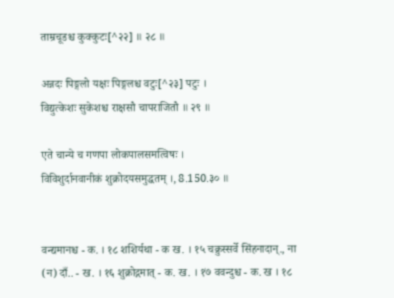ताम्रचूडश्च कुक्कुटः[^२२] ॥ २८ ॥

अन्नदः पिङ्गलो यक्षः पिङ्गलश्च वटुः[^२३] पटुः ।
विद्युत्केशः सुकेशश्च राक्षसौ चापराजितौ ॥ २९ ॥

एते चान्ये च गणपा लोकपालसमत्विषः ।
विविशुर्दानवानीकं शुक्रोदयसमुद्धतम् ।, 8.150.३० ॥


वन्द्यमानश्च - क. । १८ शशिर्यथा - क ख. । १५ चक्रुस्सर्वे सिंहनादान्., ना (न) दाँ.. - ख. । १६ शुक्रोद्गमात् - क. ख. । १७ ववन्दुश्च - क. ख । १८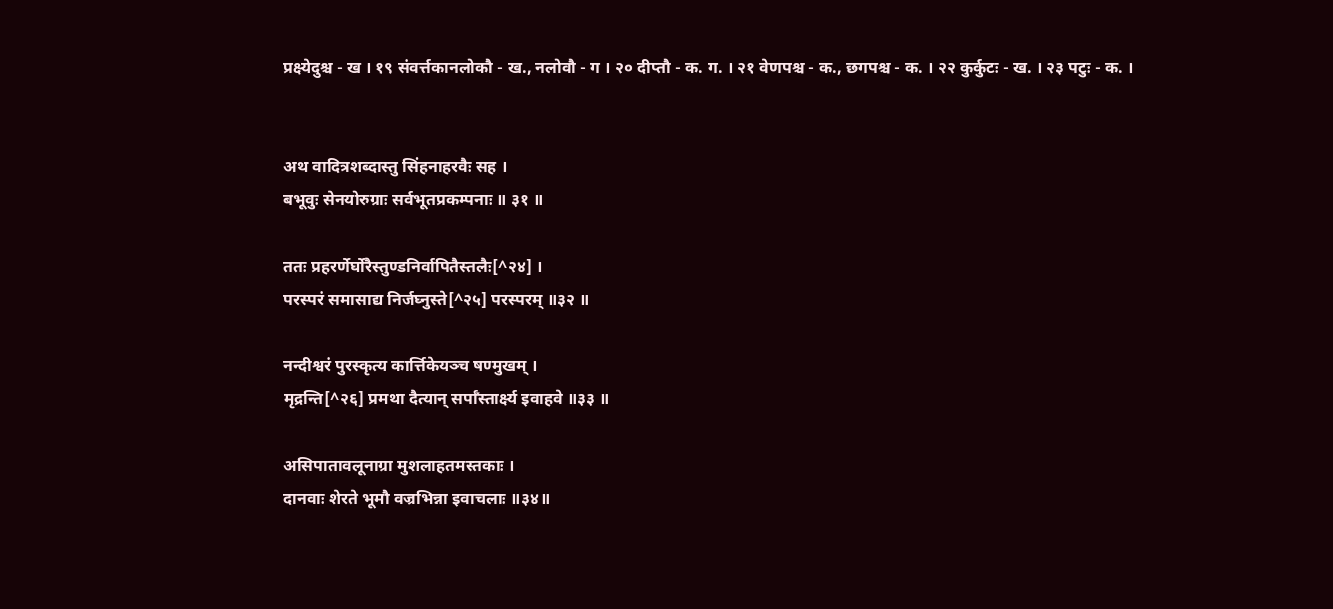प्रक्ष्येदुश्च - ख । १९ संवर्त्तकानलोकौ - ख., नलोवौ - ग । २० दीप्तौ - क. ग. । २१ वेणपश्च - क., छगपश्च - क. । २२ कुर्कुटः - ख. । २३ पटुः - क. ।


अथ वादित्रशब्दास्तु सिंहनाहरवैः सह ।
बभूवुः सेनयोरुग्राः सर्वभूतप्रकम्पनाः ॥ ३१ ॥

ततः प्रहरर्णेर्घोरैस्तुण्डनिर्वापितैस्तलैः[^२४] ।
परस्परं समासाद्य निर्जघ्नुस्ते[^२५] परस्परम् ॥३२ ॥

नन्दीश्वरं पुरस्कृत्य कार्त्तिकेयञ्च षण्मुखम् ।
मृद्रन्ति[^२६] प्रमथा दैत्यान् सर्पाँस्तार्क्ष्य इवाहवे ॥३३ ॥

असिपातावलूनाग्रा मुशलाहतमस्तकाः ।
दानवाः शेरते भूमौ वज्रभिन्ना इवाचलाः ॥३४॥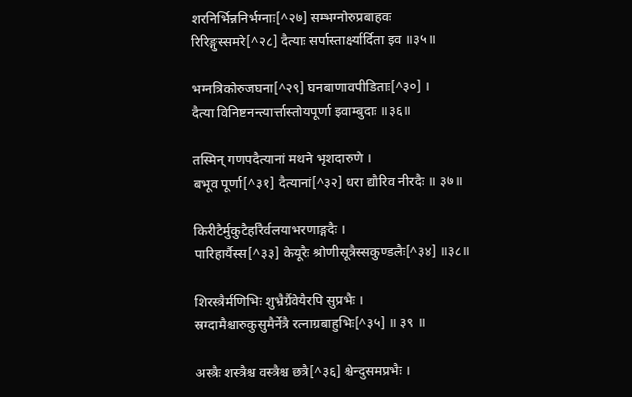शरनिर्भिन्ननिर्भग्नाः[^२७] सम्भग्नोरुप्रबाहवः
रिरिङ्गुस्समरे[^२८] दैत्याः सर्पास्तार्क्ष्यार्दिता इव ॥३५॥

भग्नत्रिकोरुजघना[^२९] घनबाणावपीडिताः[^३०] ।
दैत्या विनिष्टनन्त्यार्त्तास्तोयपूर्णा इवाम्बुदाः ॥३६॥

तस्मिन् गणपदैत्यानां मथने भृशदारुणे ।
बभूव पूर्णा[^३१] दैत्यानां[^३२] धरा द्यौरिव नीरदैः ॥ ३७॥

किरीटैर्मुकुटैर्हारैर्वलयाभरणाङ्गदैः ।
पारिहार्यैस्स[^३३] केयूरैः श्रोणीसूत्रैस्सकुण्डलैः[^३४] ॥३८॥

शिरस्त्रैर्मणिभिः शुभ्रैर्ग्रैवेयैरपि सुप्रभैः ।
स्रग्दामैश्चारुकुसुमैर्नेत्रै रत्नाग्रबाहुभिः[^३५] ॥ ३९ ॥

अस्त्रैः शस्त्रैश्च वस्त्रैश्च छत्रै[^३६] श्चेन्दुसमप्रभैः ।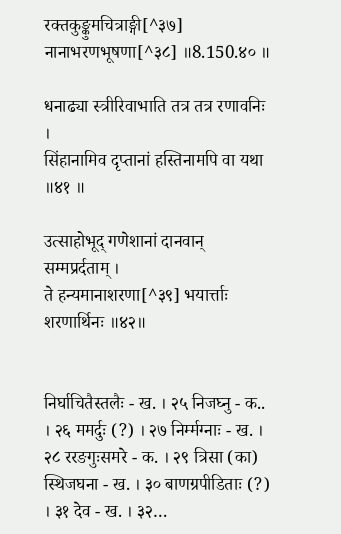रक्तकुङ्कुमचित्राङ्गी[^३७] नानाभरणभूषणा[^३८] ॥8.150.४० ॥

धनाढ्या स्त्रीरिवाभाति तत्र तत्र रणावनिः ।
सिंहानामिव दृप्तानां हस्तिनामपि वा यथा ॥४१ ॥

उत्साहोभूद् गणेशानां दानवान् सम्मप्रर्दताम् ।
ते हन्यमानाशरणा[^३९] भयार्त्ताः शरणार्थिनः ॥४२॥


निर्घाचितैस्तलैः - ख. । २५ निजघ्नु - क.. । २६ ममर्दुः (?) । २७ निर्म्मग्नाः - ख. । २८ ररङगुःसमरे - क. । २९ त्रिसा (का) स्थिजघना - ख. । ३० बाणग्रपीडिताः (?) । ३१ देव - ख. । ३२…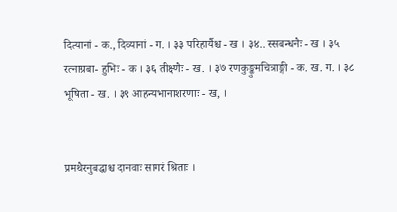दित्यानां - क., दिव्यानां - ग. । ३३ परिहार्यैश्च - ख । ३४.. स्सबन्धनैः - ख । ३५ रत्नाग्रबा- हुभिः - क । ३६ तीक्ष्णैः - ख. । ३७ रणकुङ्कुमचित्राङ्गी - क. ख. ग. । ३८ भूषिता - ख. । ३९ आहन्यभानाशरणाः - ख, ।


प्रमथैरनुबद्धाश्च दानवाः सागरं श्रिताः ।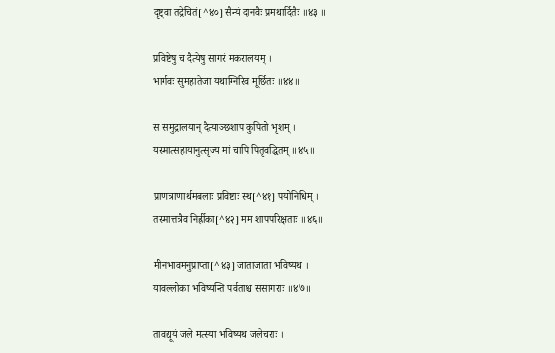दृष्ट्वा तद्रेचितं[^४०] सैन्यं दानवैः प्रमथार्दितैः ॥४३ ॥

प्रविष्टेषु च दैत्येषु सागरं मकरालयम् ।
भार्गवः सुमहातेजा यथाग्निरिव मूर्छितः ॥४४॥

स समुद्रालयान् दैत्याञ्छशाप कुपितो भृशम् ।
यस्मात्सहायानुत्सृज्य मां चापि पितृवद्धितम् ॥४५॥

प्राणत्राणार्थमबलाः प्रविष्टाः स्थ[^४१] पयोनिधिम् ।
तस्मात्तत्रैव निर्ह्रीका[^४२] मम शापपरिक्षताः ॥४६॥

मीनभावमनुप्राप्ता[^४३] जाताजाता भविष्यथ ।
यावल्लोका भविष्यन्ति पर्वताश्च ससागराः ॥४७॥

तावद्यूयं जले मत्स्या भविष्यथ जलेचराः ।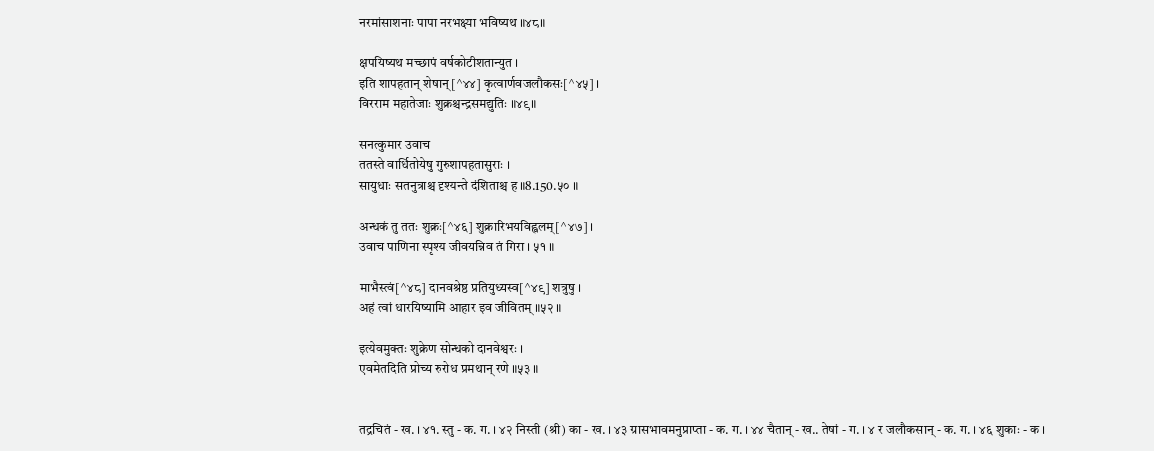नरमांसाशनाः पापा नरभक्ष्या भविष्यथ ॥४८॥

क्षपयिष्यथ मच्छापं वर्षकोटीशतान्युत ।
इति शापहतान् शेषान्[^४४] कृत्वार्णवजलौकसः[^४५] ।
विरराम महातेजाः शुक्रश्चन्द्रसमद्युतिः ॥४९॥

सनत्कुमार उवाच
ततस्ते वार्धितोयेषु गुरुशापहतासुराः ।
सायुधाः सतनुत्राश्च दृश्यन्ते दंशिताश्च ह ॥8.150.५० ॥

अन्धकं तु ततः शुक्रः[^४६] शुक्रारिभयविह्वलम्[^४७] ।
उवाच पाणिना स्पृश्य जीवयन्निव तं गिरा । ५१ ॥

माभैस्त्वं[^४८] दानवश्रेष्ठ प्रतियुध्यस्व[^४९] शत्रुषु ।
अहं त्वां धारयिष्यामि आहार इव जीवितम् ॥५२ ॥

इत्येवमुक्तः शुक्रेण सोन्धको दानवेश्वरः ।
एवमेतदिति प्रोच्य रुरोध प्रमथान् रणे ॥५३ ॥


तद्रचितं - ख. । ४१. स्तु - क. ग. । ४२ निस्ती (श्री) का - ख. । ४३ ग्रासभावमनुप्राप्ता - क. ग. । ४४ चैतान् - ख.. तेषां - ग. । ४ र जलौकसान् - क. ग. । ४६ शुकाः - क ।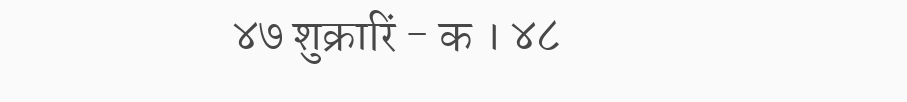४७ शुक्रारिं - क । ४८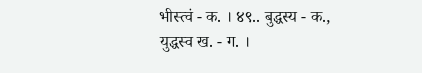भीस्त्वं - क. । ४९.. बुद्धस्य - क., युद्धस्व ख. - ग. ।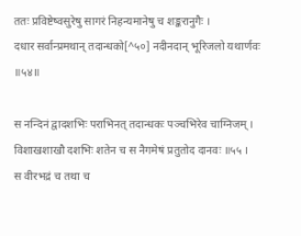ततः प्रविष्टेष्वसुरेषु सागरं निहन्यमानेषु च शङ्करानुगैः ।
दधार सर्वान्प्रमथान् तदान्धको[^५०] नदीनदान् भूरिजलो यथार्णवः ॥५४॥

स नन्दिनं द्वादशभिः पराभिनत् तदान्धकः पञ्चभिरेव चाग्निजम् ।
विशाखशाखौ दशभिः शतेन च स नैगमेषं प्रतुतोद दानवः ॥५५ ।
स वीरभद्रं च तथा च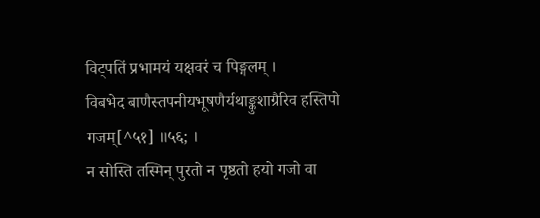विट्पतिं प्रभामयं यक्षवरं च पिङ्गलम् ।
विबभेद बाणैस्तपनीयभूषणैर्यथाङ्कुशाग्रैरिव हस्तिपो गजम्[^५१] ॥५६; ।
न सोस्ति तस्मिन् पुरतो न पृष्ठतो हयो गजो वा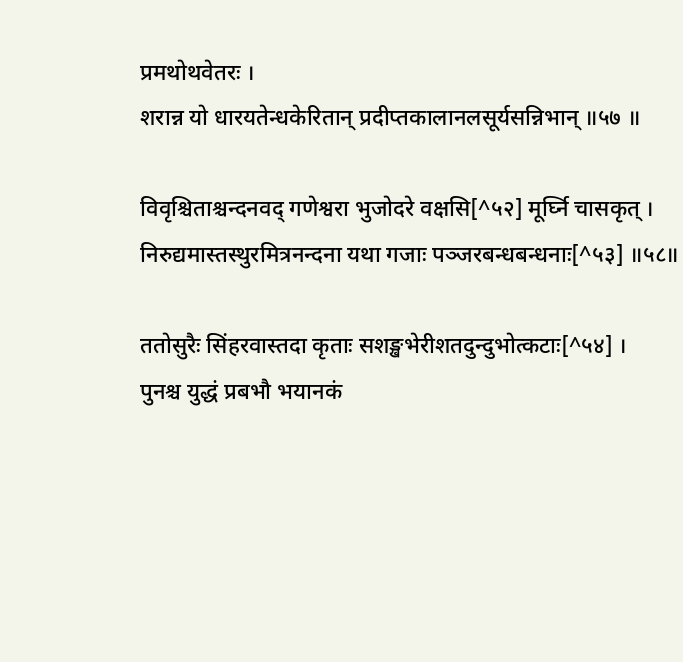प्रमथोथवेतरः ।
शरान्न यो धारयतेन्धकेरितान् प्रदीप्तकालानलसूर्यसन्निभान् ॥५७ ॥

विवृश्चिताश्चन्दनवद् गणेश्वरा भुजोदरे वक्षसि[^५२] मूर्घ्नि चासकृत् ।
निरुद्यमास्तस्थुरमित्रनन्दना यथा गजाः पञ्जरबन्धबन्धनाः[^५३] ॥५८॥

ततोसुरैः सिंहरवास्तदा कृताः सशङ्खभेरीशतदुन्दुभोत्कटाः[^५४] ।
पुनश्च युद्धं प्रबभौ भयानकं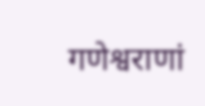गणेश्वराणां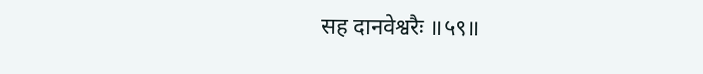सह दानवेश्वरैः ॥५९॥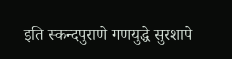इति स्कन्दपुराणे गणयुद्धे सुरशापे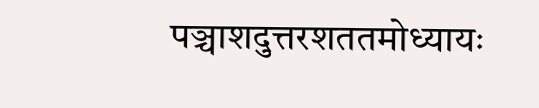पञ्चाशदुत्तरशततमोध्यायः